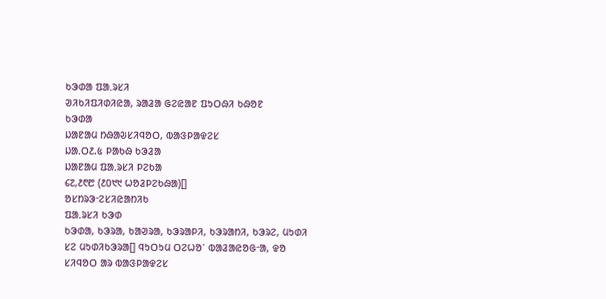ᱠᱳᱰᱟ ᱯᱟᱹᱨᱥᱤ
ᱣᱤᱠᱤᱯᱤᱰᱤᱭᱟ, ᱨᱟᱲᱟ ᱜᱮᱭᱟᱱ ᱯᱩᱛᱷᱤ ᱠᱷᱚᱱ
ᱠᱳᱰᱟ
ᱡᱟᱱᱟᱢ ᱴᱷᱟᱶᱥᱤᱧᱚᱛ, ᱵᱟᱝᱞᱟᱫᱮᱥ
ᱡᱟᱹᱛ᱒.᱕ ᱞᱟᱠᱷ ᱠᱳᱲᱟ
ᱡᱟᱱᱟᱢ ᱯᱟᱹᱨᱥᱤ ᱞᱮᱠᱟ
᱔᱗,᱒᱖᱘ (᱒᱐᱑᱑ ᱦᱚᱲᱞᱮᱠᱷᱟ)[]
ᱚᱥᱴᱨᱳᱼᱮᱥᱤᱭᱟᱴᱤᱠ
ᱯᱟᱹᱨᱥᱤ ᱠᱳᱰ
ᱠᱳᱰᱟ, ᱠᱳᱨᱟ, ᱠᱟᱣᱨᱟ, ᱠᱳᱨᱟᱞᱤ, ᱠᱳᱨᱟᱴᱤ, ᱠᱳᱨᱮ, ᱢᱩᱰᱤ ᱥᱮ ᱢᱩᱰᱤᱠᱳᱨᱟ[] ᱧᱩᱛᱩᱢ ᱛᱮᱦᱚᱸ ᱵᱟᱲᱟᱭᱚᱜᱼᱟ, ᱫᱚ ᱥᱤᱧᱚᱛ ᱟᱨ ᱵᱟᱝᱞᱟᱫᱮᱥ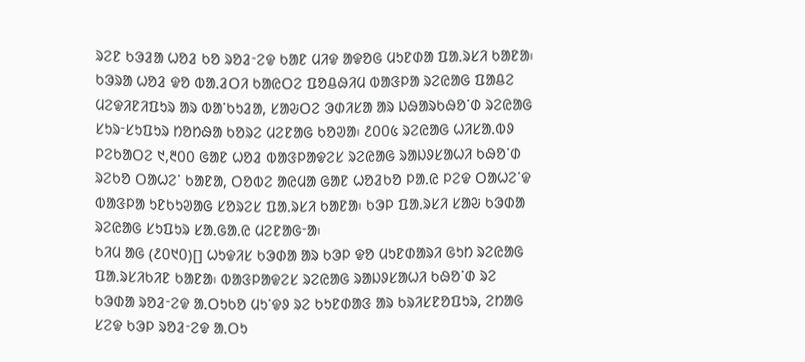ᱨᱮᱱ ᱠᱳᱲᱟ ᱦᱚᱲ ᱠᱚ ᱨᱚᱲᱼᱮᱫ ᱠᱟᱱ ᱢᱤᱫ ᱟᱫᱚᱜ ᱢᱩᱱᱰᱟ ᱯᱟᱹᱨᱥᱤ ᱠᱟᱱᱟ᱾ ᱠᱳᱨᱟ ᱦᱚᱲ ᱫᱚ ᱵᱟᱹᱲᱛᱤ ᱠᱟᱭᱛᱮ ᱯᱚᱪᱷᱤᱢ ᱵᱟᱝᱞᱟ ᱨᱮᱭᱟᱜ ᱯᱟᱪᱮ ᱢᱮᱫᱤᱱᱤᱯᱩᱨ ᱟᱨ ᱵᱟᱸᱠᱩᱲᱟ, ᱥᱟᱶᱛᱮ ᱳᱰᱤᱥᱟ ᱟᱨ ᱡᱷᱟᱨᱠᱷᱚᱸᱰ ᱨᱮᱭᱟᱜ ᱥᱩᱨᱼᱥᱩᱯᱩᱨ ᱴᱚᱴᱷᱟ ᱠᱚᱨᱮ ᱢᱮᱱᱟᱜ ᱠᱚᱣᱟ᱾ ᱒᱐᱐᱕ ᱨᱮᱭᱟᱜ ᱦᱤᱥᱟᱹᱵᱽ ᱞᱮᱠᱟᱛᱮ ᱑,᱓᱐᱐ ᱜᱟᱱ ᱦᱚᱲ ᱵᱟᱝᱞᱟᱫᱮᱥ ᱨᱮᱭᱟᱜ ᱨᱟᱡᱽᱥᱟᱦᱤ ᱠᱷᱚᱸᱰ ᱨᱮᱠᱚ ᱛᱟᱦᱮᱸ ᱠᱟᱱᱟ, ᱛᱚᱵᱮ ᱟᱭᱢᱟ ᱜᱟᱱ ᱦᱚᱲᱠᱚ ᱞᱟᱹᱭ ᱞᱮᱫ ᱛᱟᱦᱮᱸᱫ ᱵᱟᱝᱞᱟ ᱩᱱᱠᱩᱣᱟᱜ ᱥᱚᱨᱮᱥ ᱯᱟᱹᱨᱥᱤ ᱠᱟᱱᱟ᱾ ᱠᱳᱞ ᱯᱟᱹᱨᱥᱤ ᱥᱟᱶ ᱠᱳᱰᱟ ᱨᱮᱭᱟᱜ ᱥᱩᱯᱩᱨ ᱥᱟᱹᱜᱟᱹᱭ ᱢᱮᱱᱟᱜᱼᱟ᱾
ᱠᱤᱢ ᱟᱜ (᱒᱐᱑᱐)[] ᱦᱩᱫᱤᱥ ᱠᱳᱰᱟ ᱟᱨ ᱠᱳᱞ ᱫᱚ ᱢᱩᱱᱰᱟᱨᱤ ᱜᱩᱴ ᱨᱮᱭᱟᱜ ᱯᱟᱹᱨᱥᱤᱠᱤᱱ ᱠᱟᱱᱟ᱾ ᱵᱟᱝᱞᱟᱫᱮᱥ ᱨᱮᱭᱟᱜ ᱨᱟᱡᱽᱥᱟᱦᱤ ᱠᱷᱚᱸᱰ ᱨᱮ ᱠᱳᱰᱟ ᱨᱚᱲᱼᱮᱫ ᱟᱹᱛᱩᱠᱚ ᱢᱩᱸᱫᱽ ᱨᱮ ᱠᱩᱱᱰᱟᱝ ᱟᱨ ᱠᱨᱤᱥᱱᱚᱯᱩᱨ, ᱮᱴᱟᱜ ᱥᱮᱫ ᱠᱳᱞ ᱨᱚᱲᱼᱮᱫ ᱟᱹᱛᱩ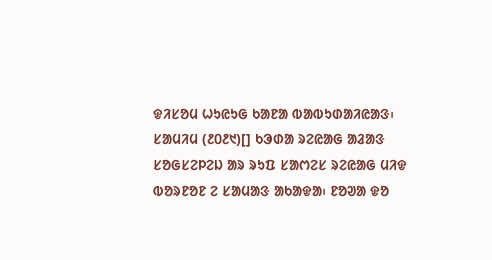ᱫᱤᱥᱚᱢ ᱦᱩᱭᱩᱜ ᱠᱟᱱᱟ ᱵᱟᱵᱩᱰᱟᱤᱭᱟᱝ᱾
ᱥᱟᱢᱤᱢ (᱒᱐᱒᱑)[] ᱠᱳᱰᱟ ᱨᱮᱭᱟᱜ ᱟᱲᱟᱝ ᱥᱚᱜᱥᱮᱞᱮᱡ ᱟᱨ ᱨᱩᱯ ᱥᱟᱬᱮᱥ ᱨᱮᱭᱟᱜ ᱢᱤᱫ ᱵᱚᱨᱱᱚᱱ ᱮ ᱥᱟᱢᱟᱝ ᱟᱠᱟᱫᱟ᱾ ᱱᱚᱣᱟ ᱫᱚ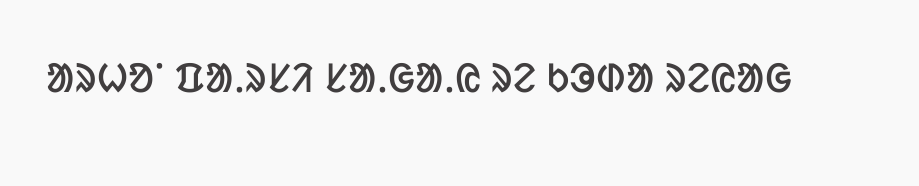ᱟᱨᱦᱚᱸ ᱯᱟᱹᱨᱥᱤ ᱥᱟᱹᱜᱟᱹᱭ ᱨᱮ ᱠᱳᱰᱟ ᱨᱮᱭᱟᱜ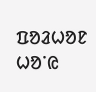ᱯᱚᱲᱦᱚᱱ ᱦᱚᱸᱭ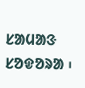ᱥᱟᱢᱟᱝ ᱥᱚᱫᱚᱨᱟ ᱾